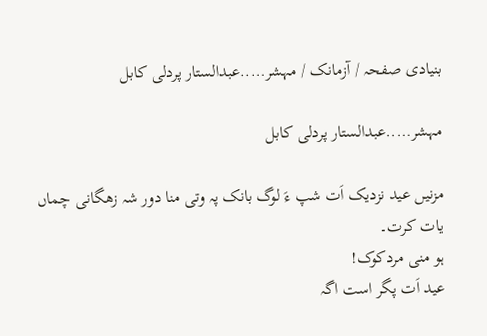بنیادی صفحہ / آزمانک / مہشر…..عبدالستار پردلی کابل

مہشر…..عبدالستار پردلی کابل

مزنیں عید نزدیک اَت شپ ءَ لوگ بانک پہ وتی منا دور شہ زھگانی چماں یات کرت۔
ہو منی مردکوک!
عید اَت پگر است اگہ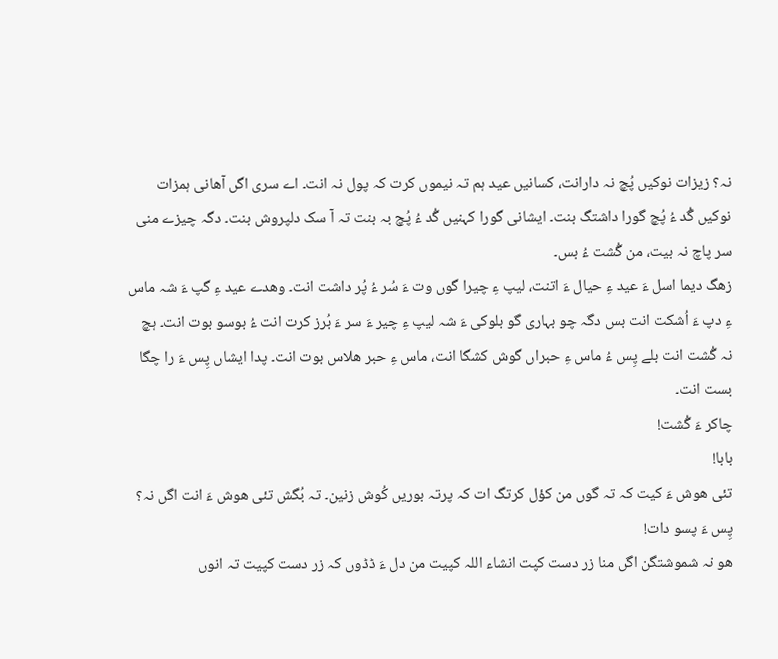نہ؟ زیزات نوکیں پُچ نہ دارانت، کسانیں عید ہم تہ نیموں کرت کہ پول نہ انت۔ اے سری اگں آھانی ہمزات نوکیں گُد ءُ پُچ گورا داشتگ بنت۔ ایشانی گورا کہنیں گُد ءُ پُچ بہ بنت تہ آ سک دلپروش بنت۔ دگہ چیزے منی سر پاچ نہ بیت، من گُشت ءُ بس۔
زھگ دیما اسل ءَ عید ءِ حیال ءَ اتنت، لیپ ءِ چیرا گوں وت ءَ سُر ءُ پُر داشت انت۔ وھدے عید ءِ گپ ءَ شہ ماس ءِ دپ ءَ اُشکت انت بس دگہ چو بہاری گو بلوکی ءَ شہ لیپ ءِ چیر ءَ سر ءَ بُرز کرت انت ءُ بوسو بوت انت۔ ہچ نہ گُشت انت بلے پِس ءُ ماس ءِ حبراں گوش کشگا انت، ماس ءِ حبر ھلاس بوت انت۔ پدا ایشاں پِس ءَ را چگا بست انت۔
چاکر ءَ گُشت!
بابا!
تئی ھوش ءَ کیت کہ تہ گوں من کؤل کرتگ ات کہ پرتہ بوریں کُوش زنین۔ تہ بُگش تئی ھوش ءَ انت اگں نہ؟
پِس ءَ پسو دات!
ھو نہ شموشتگن اگں منا زر دست کپت انشاء اللہ کپیت من دل ءَ ڈڈوں کہ زر دست کپیت تہ انوں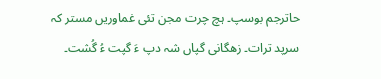حاترجم بوسپ۔ ہچ چرت مجن تئی غماوریں مستر کہ سرپد ترات۔ زھگانی گپاں شہ دپ ءَ گپت ءُ گُشت۔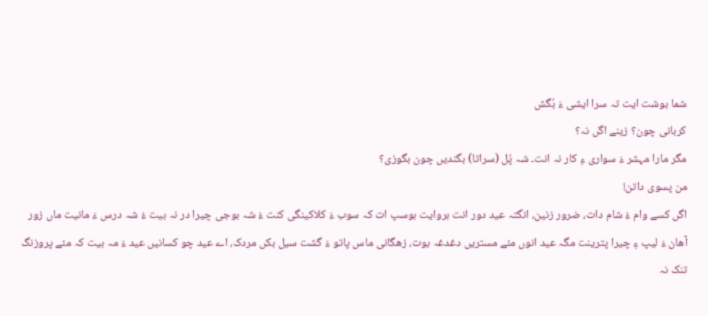شما بوشت ایت تہ سرا ایشی ءَ بُگش
کربانی چون؟ زینے اگں نہ؟
مگر مارا مہشر ءَ سواری ءِ کار نہ انت۔ شہ پُل (سراتا) بگندیں چون بگوزی؟
من پسوی داتن!
اگں کسے وام ءُ شام دات، ضرور زنین، انگتہ عید دور انت بروایت بوسپ ات کہ سوب ءَ کلاکینگی کنت ءُ شہ بوجی چیرا در نہ بیت ءُ شہ درس ءَ مانیت ماں زور آھان ءَ لیپ ءِ چیرا پترینت مگہ عید انوں مئے مستریں دغدغہ بوت، زھگانی ماس پاتو ءَ گشت سیل بکں مردک، اے عید چو کسانیں عید ءَ مہ بیت کہ مئے پروزنگ تنک نہ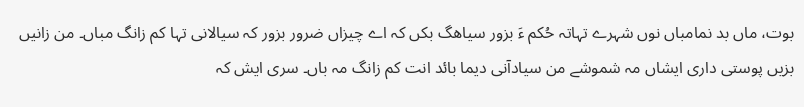بوت، ماں بد نمامباں نوں شہرے تہاتہ حُکم ءَ بزور سیاھگ بکں کہ اے چیزاں ضرور بزور کہ سیالانی تہا کم زانگ مباں۔ من زانیں بزیں پوستی داری ایشاں مہ شموشے من سیادآنی دیما بائد انت کم زانگ مہ باں۔ سری ایش کہ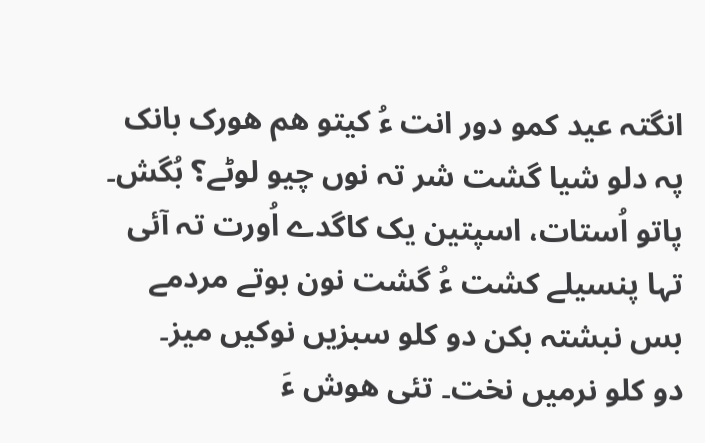انگتہ عید کمو دور انت ءُ کیتو ھم ھورک بانک پہ دلو شیا گشت شر تہ نوں چیو لوٹے؟ بُگش۔
پاتو اُستات، اسپتین یک کاگدے اُورت تہ آئی تہا پنسیلے کشت ءُ گشت نون بوتے مردمے بس نبشتہ بکن دو کلو سبزیں نوکیں میز۔
دو کلو نرمیں نخت۔ تئی ھوش ءَ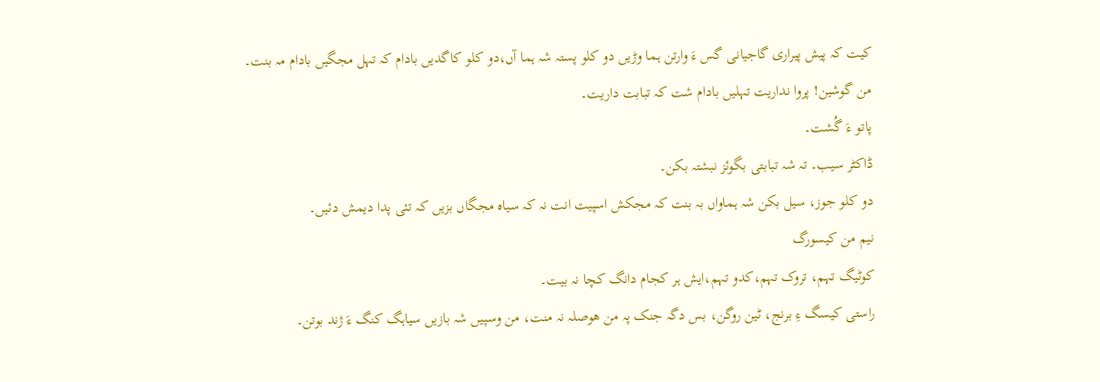کیت کہ پیش پیراری گاجیانی گس ءَ وارتن ہما وڑیں دو کلو پستہ شہ ہما آں،دو کلو کاگدیں بادام کہ تہل مجگیں بادام مہ بنت۔
من گوشین! پروا نداریت تہلیں بادام شت کہ تبابت داریت۔
پاتو ءَ گُشت۔
ڈاکٹر سیب۔ تہ شہ تبابتی بگوئز نبشتہ بکن۔
دو کلو جوز، سیل بکن شہ ہماواں بہ بنت کہ مجکش اسپیت انت نہ کہ سیاہ مجگاں بزیں کہ تئی پدا دیمش دئیں۔
نیم من کیسورگ
کوٹیگ تہم، تروک تہم،کدو تہم،ایش ہر کجام دانگ کچا نہ بیت۔
راستی کیسگ ءِ برنج، ٹین روگن، بس دگہ جنک پہ من ھوصلہ نہ منت، من وسپیں شہ بازیں سیاہگ کنگ ءَ ژند بوتن۔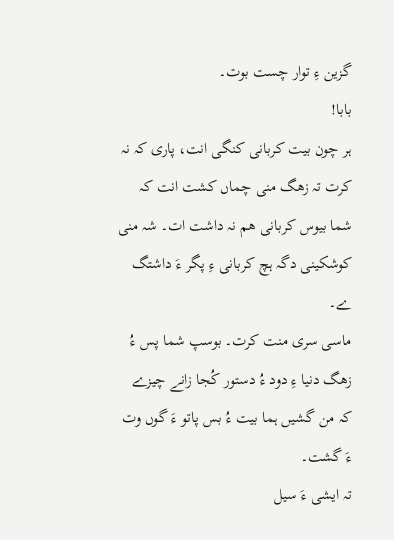گزین ءِ توار چست بوت۔
بابا!
ہر چون بیت کربانی کنگی انت، پاری کہ نہ کرت تہ زھگ منی چماں کشت انت کہ شما بیوس کربانی ھم نہ داشت ات۔ شہ منی کوشکینی دگہ ہچ کربانی ءِ پگر ءَ داشتگ ے۔
ماسی سری منت کرت۔ بوسپ شما پس ءُ زھگ دنیا ءِ دود ءُ دستور کُجا زانے چیزے کہ من گشیں ہما بیت ءُ بس پاتو ءَ گوں وت ءَ گشت۔
تہ ایشی ءَ سیل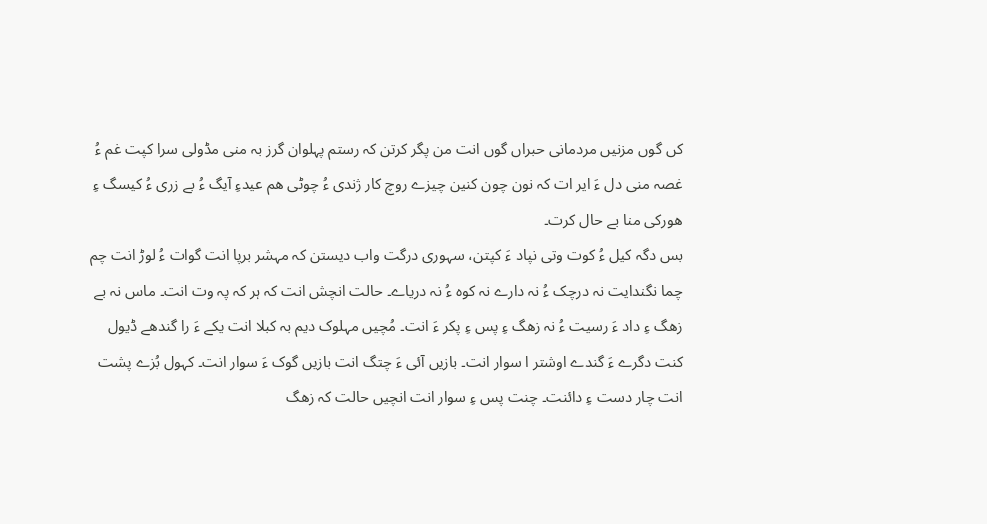کں گوں مزنیں مردمانی حبراں گوں انت من پگر کرتن کہ رستم پہلوان گرز بہ منی مڈولی سرا کپت غم ءُ غصہ منی دل ءَ ایر ات کہ نون چون کنین چیزے روچ کار ژندی ءُ چوٹی ھم عیدءِ آیگ ءُ بے زری ءُ کیسگ ءِ ھورکی منا بے حال کرت۔
بس دگہ کیل ءُ کوت وتی نپاد ءَ کپتن، سہوری درگت واب دیستن کہ مہشر برپا انت گوات ءُ لوڑ انت چم چما نگندایت نہ درچک ءُ نہ دارے نہ کوہ ءُ نہ دریاے۔ حالت انچش انت کہ ہر کہ پہ وت انت۔ ماس نہ بے زھگ ءِ داد ءَ رسیت ءُ نہ زھگ ءِ پس ءِ پکر ءَ انت۔ مُچیں مہلوک دیم بہ کبلا انت یکے ءَ را گندھے ڈیول کنت دگرے ءَ گندے اوشتر ا سوار انت۔ بازیں آئی ءَ چتگ انت بازیں گوک ءَ سوار انت۔ کہول بُزے پشت انت چار دست ءِ دائنت۔ چنت پس ءِ سوار انت انچیں حالت کہ زھگ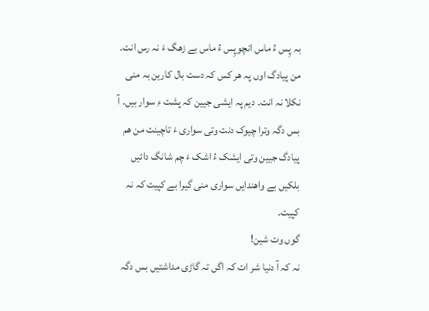بہ پِس ءُ ماس انچوپِس ءُ ماس بے زھگ ءَ نہ رس انت۔
من پیادگ اوں پہ ھر کس کہ دست بال کارین بہ منی نکلا نہ انت۔ دیم پہ ایشی جیین کہ پشت ءِ سوار بیں۔ آ بس دگہ وترا چیوک دنت وتی سواری ءَ تاچینت من ھم پیادگ جیین وتی ایشک ءُ اشک ءَ چم شانگ دائیں بلکیں بے واھندایں سواری منی گیرا بے کپیت کہ نہ کپیت۔
گوں وت شین!
نہ کہ آ دنیا شر ات کہ اگں تہ گاڑی مداشتیں بس دگہ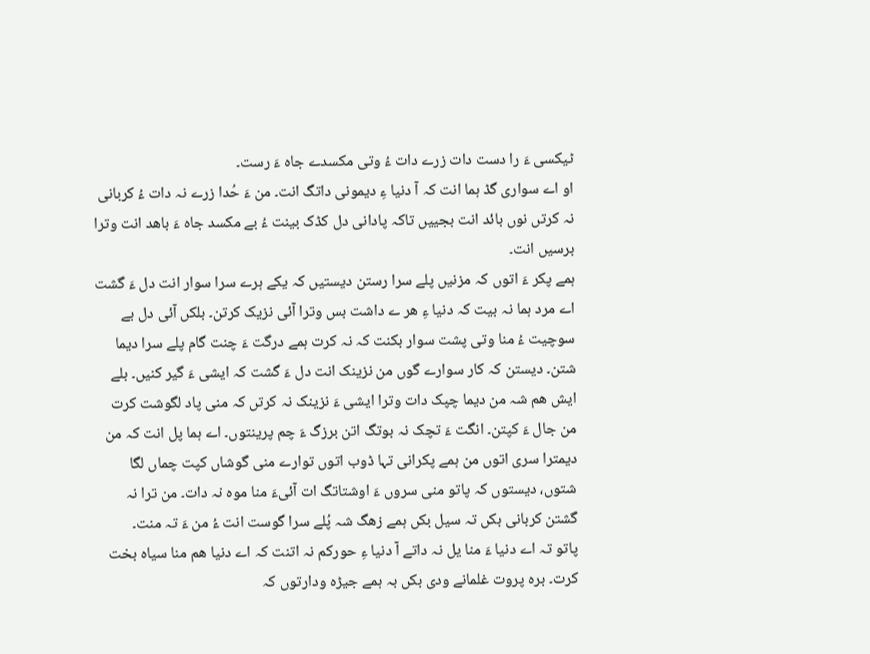ٹیکسی ءَ را دست دات زرے دات ءُ وتی مکسدے جاہ ءَ رست۔
او اے سواری گڈ ہما انت کہ آ دنیا ءِ دیمونی داتگ انت۔ من ءَ حُدا زرے نہ دات ءُ کربانی نہ کرتں نوں بائد انت بجییں تاکہ پادانی دل کڈک بینت ءُ بے مکسد جاہ ءَ باھد انت وترا برسیں انت۔
ہمے پکر ءَ اتوں کہ مزنیں پلے سرا رستن دیستیں کہ یکے ہرے سرا سوار انت دل ءَ گشت اے مرد ہما نہ بیت کہ دنیا ءِ ھر ے داشت بس وترا آئی نزیک کرتن۔ بلکں آئی دل بے سوچیت ءُ منا وتی پشت سوار بکنت کہ نہ کرت ہمے درگت ءَ چنت گام پلے سرا دیما شتن۔ دیستن کہ کار سوارے گوں من نزینک انت دل ءَ گشت کہ ایشی ءَ گیر کنیں۔ بلے ایش ھم شہ من دیما چپک دات وترا ایشی ءَ نزینک نہ کرتں کہ منی پاد لگوشت کرت من جال ءَ کپتن۔ انگت ءَ تچک نہ بوتگ اتن برزگ ءَ چم پرینتوں۔ اے ہما پل انت کہ من دیمترا سری اتوں من ہمے پکرانی تہا ڈوب اتوں توارے منی گوشاں کپت چماں لگا شتوں، دیستوں کہ پاتو منی سروں ءَ اوشتاتگ ات آئیءَ منا موہ نہ دات۔ من ترا نہ گشتن کربانی بکں تہ سیل بکں ہمے زھگ شہ پُلے سرا گوست انت ءُ من ءَ تہ منت۔
پاتو تہ اے دنیا ءَ منا یل نہ داتے آ دنیا ءِ حورکم نہ اتنت کہ اے دنیا ھم منا سیاہ بخت کرت۔ برہ پروت غلمانے ودی بکں بہ ہمے جیڑہ ودارتوں کہ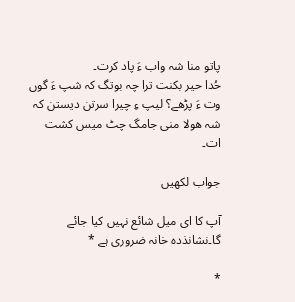پاتو منا شہ واب ءَ پاد کرت۔
حُدا حیر بکنت ترا چہ بوتگ کہ شپ ءَ گوں وت ءَ پڑھے؟ لیپ ءِ چیرا سرتن دیستن کہ شہ ھولا منی جامگ چٹ میس کشت ات۔

جواب لکھیں

آپ کا ای میل شائع نہیں کیا جائے گا۔نشانذدہ خانہ ضروری ہے *

*